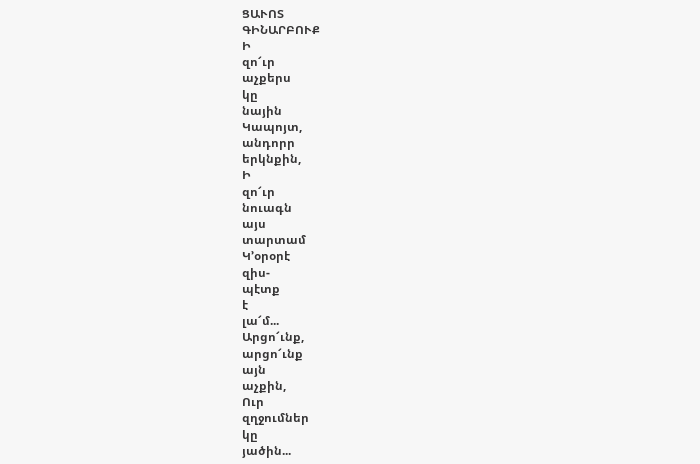ՑԱՒՈՏ
ԳԻՆԱՐԲՈՒՔ
Ի
զո՜ւր
աչքերս
կը
նային
Կապոյտ,
անդորր
երկնքին,
Ի
զո՜ւր
նուագն
այս
տարտամ
Կ՚օրօրէ
զիս-
պէտք
է
լա՜մ...
Արցո՜ւնք,
արցո՜ւնք
այն
աչքին,
Ուր
զղջումներ
կը
յածին...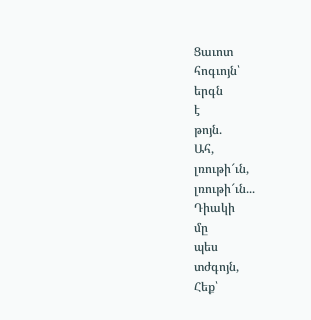Ցաւոտ
հոգւոյն՝
երգն
է
թոյն.
Ահ,
լռութի՜ւն,
լռութի՜ւն...
Դիակի
մը
պես
տժգոյն,
Հեք՝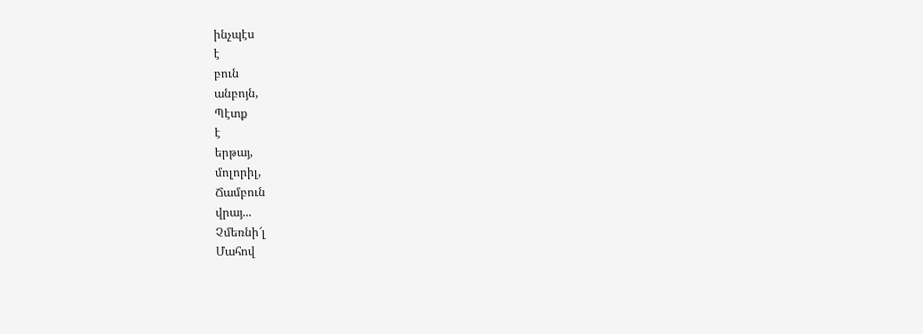ինչպէս
է
բուն
անբոյն,
Պէտք
է
երթայ,
մոլորիլ,
Ճամբուն
վրայ...
Չմեռնի՜լ
Մահով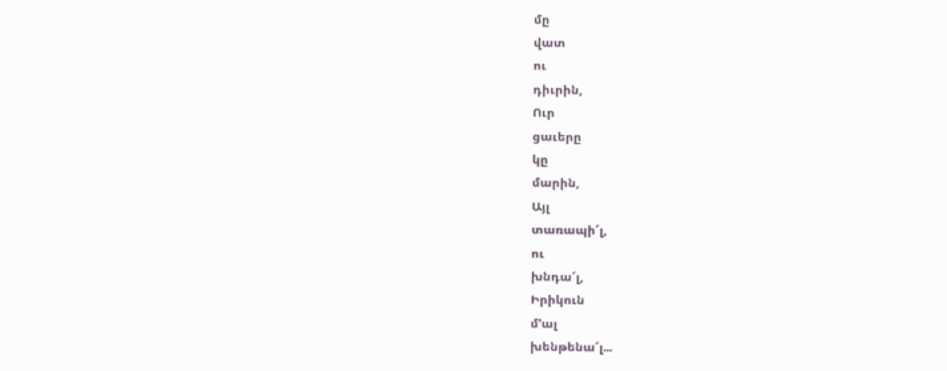մը
վատ
ու
դիւրին,
Ուր
ցաւերը
կը
մարին,
Այլ
տառապի՜լ,
ու
խնդա՜լ,
Իրիկուն
մ՚ալ
խենթենա՜լ...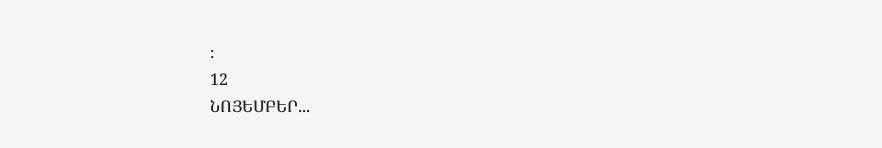։
12
ՆՈՅԵՄԲԵՐ...